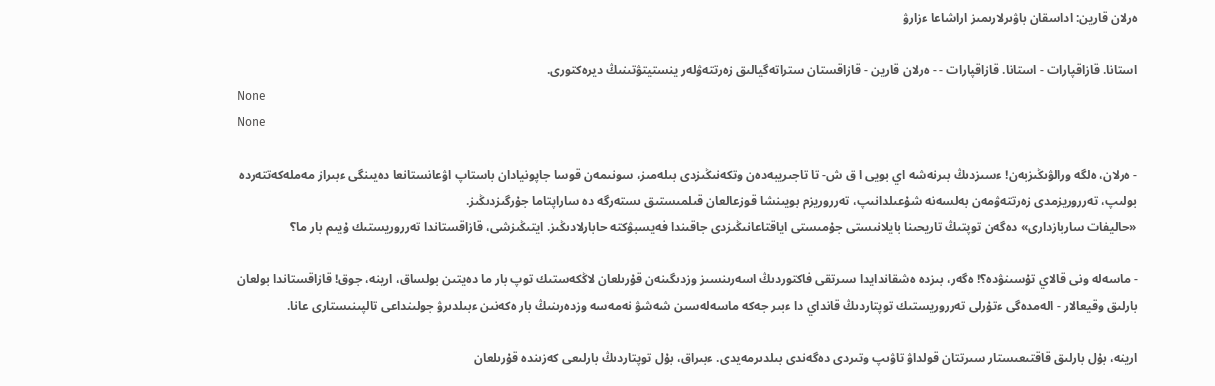ەرلان قارين: اداسقان باۋىرلارىمىز اراشاعا ءزارۋ

استانا. قازاقپارات - استانا. قازاقپارات - - ەرلان قارين - قازاقستان ستراتەگيالىق زەرتتەۋلەر ينستيتۋتىنىڭ ديرەكتورى.
None
None

- ەرلان، ەلگە ورالۋىڭىزبەن! ءسىزدىڭ بىرنەشە اي بويى ا ق ش- تا تاجىريبەدەن وتكەنىڭىزدى بىلەمىز، سونىمەن قوسا جاپونيادان باستاپ اۋعانستانعا دەيىنگى ءبىراز مەملەكەتتەردە بولىپ، تەرروريزمدى زەرتتەۋمەن بەلسەنە شۇعىلدانىپ، تەرروريزم بويىنشا قوزعالعان قىلمىستىق ىستەرگە دە ساراپتاما جۇرگىزدىڭىز.
«حاليفات ساربازدارى» دەگەن توپتىڭ تاريحىنا بايلانىستى جۇمىستى اياقتاعانىڭىزدى جاقىندا فەيسبۋكتە حابارلادىڭىز. ايتىڭىزشى، قازاقستاندا تەرروريستىك ۇيىم بار ما؟

- ماسەلە ونى قالاي تۇسىنۋدە؟! ەگەر، بىزدە ەشقاندايدا سىرتقى فاكتوردىڭ اسەرىنسىز وزدىگىنەن قۇرىلعان لاڭكەستىك توپ بار ما دەيتىن بولساق، ارينە، جوق! قازاقستاندا بولعان بارلىق وقيعالار - الەمدەگى ءتۇرلى تەرروريستىك توپتاردىڭ قانداي دا ءبىر جەكە ماسەلەسىن شەشۋ نەمەسە وزدەرىنىڭ بار ەكەنىن ءبىلدىرۋ جولىنداعى تالپىنىستارى عانا.

ارينە، بۇل بارلىق قاقتىعىستار سىرتتان قولداۋ تاۋىپ وتىردى دەگەندى بىلدىرمەيدى. ءبىراق، بۇل توپتاردىڭ بارلىعى كەزىندە قۇرىلعان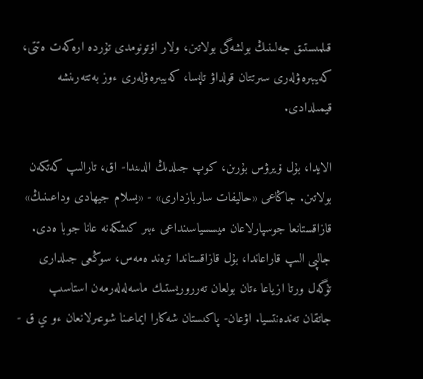قىلمىستىق جەلىنىڭ بولشەگى بولاتىن، ولار اۆتونومدى تۇردە ارەكەت ەتتى، كەيبىرەۋلەرى سىرتتان قولداۋ تاپسا، كەيبىرەۋلەرى ءوز بەتتەرىنشە قيمىلدادى.

الايدا، بۇل ۆيرۋس بۇرىن، كوپ جىلدىڭ الدىندا- اق، تارالىپ كەتكەن بولاتىن. جاڭاعى «حاليفات ساربازدارى» - «يسلام جيھادى وداعىنىڭ» قازاقستانعا جوسپارلاعان ميسسياسىنداعى ءبىر كىشكەنە عانا جوبا ەدى. جالپى الىپ قاراعاندا، بۇل قازاقستاندا ترەند ەمەس، سوڭعى جىلدارى تۇگەل ورتا ازياعا ءتان بولعان تەرروريستىك ماسەلەلەرمەن استاسىپ جاتقان تەندەنتسيا. اۋعان- پاكىستان شەكارا ايماعىنا شوعىرلانعان ءو ي ق -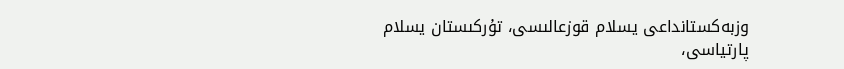وزبەكستانداعى يسلام قوزعالىسى، تۇركىستان يسلام پارتياسى،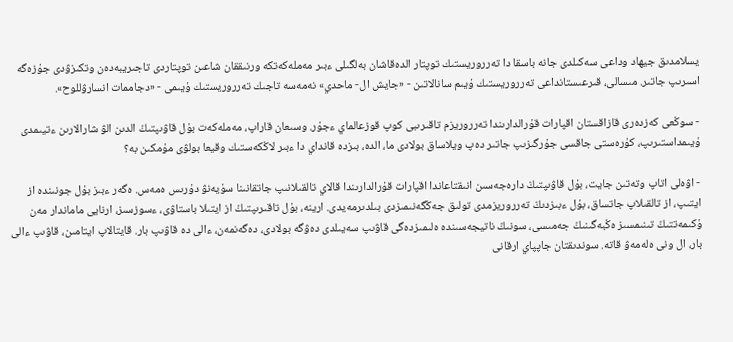يسلامدىق جيھاد وداعى سەكىلدى جانە باسقا دا تەرروريستىك توپتار الدەقاشان بەلگىلى ءبىر مەملەكەتكە ورنىققان شاعىن توپتاردى تاجىريبەدەن وتكىزۋدى جۇزەگە اسىرىپ جاتىر. مىسالى، قىرعىستانداعى تەرروريستىك ۇيىم سانالاتىن - «جايش ال- ماحدي» نەمەسە تاجىك تەرروريستىك ۇيىمى - «دجاممات انسارۋللوح».

- سوڭعى كەزدەرى قازاقستان اقپارات قۇرالدارىندا تەرروريزم تاقىرىبى كوپ قوزعالماي ءجۇر. وسىعان قاراپ، مەملەكەت بۇل قاۋىپتىڭ الدىن الۋ شارالارىن ءتيىمدى ۇيىمداستىرىپ، كۇرەستى جاقسى جۇرگىزىپ جاتىر دەپ ويلاساق بولادى ما، الدە، بىزدە قانداي دا ءبىر لاڭكەستىك وقيعا بولۋى مۇمكىن بە؟

- اۋەلى اتاپ وتەتىن جايت، بۇل قاۋىپتىڭ دارەجەسىن انىقتاعاندا اقپارات قۇرالدارىندا قالاي تالقىلانىپ جاتقانىنا سۇيەنۋ دۇرىس ەمەس. ەگەر ءبىز بۇل جونىندە از ايتىپ، از تالقىلاپ جاتساق، بۇل ءبىزدىڭ تەرروريزمدى تولىق جەڭگەنىمىزدى بىلدىرمەيدى. ارينە، بۇل تاقىرىپتىڭ از ايتىلا باستاۋى، ءسوزسىز، ارنايى ماماندار مەن ۇكىمەتتىڭ تىنىمسىز ەڭبەگىنىڭ جەمىسى، سونىڭ ناتيجەسىندە ەلىمىزدەگى قاۋىپ سەيىلدى دەۋگە بولادى، دەگەنمەن، ءالى دە قاۋىپ بار. قايتالاپ ايتامىن، قاۋىپ ءالى بار، ال ونى ەلەمەۋ قاتە. سوندىقتان جاپپاي ارقانى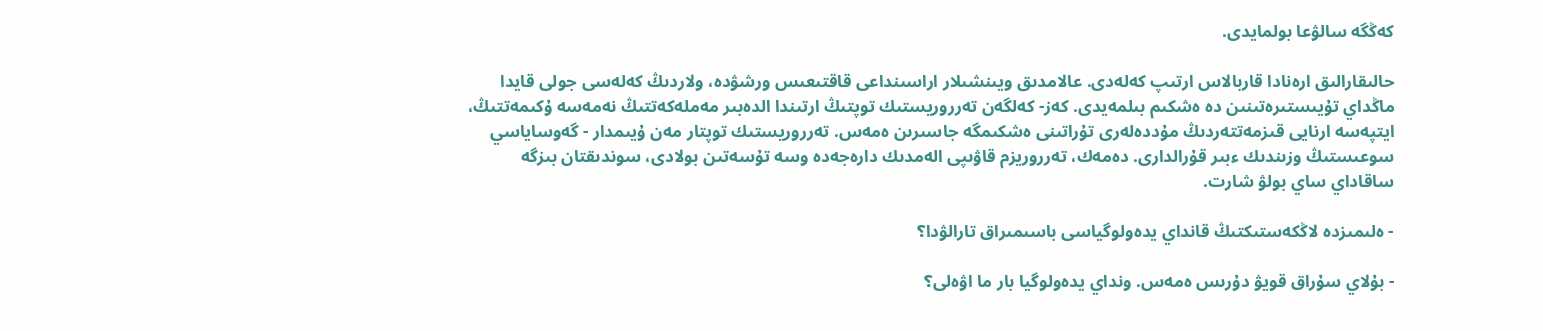كەڭگە سالۋعا بولمايدى.

حالىقارالىق ارەنادا قاربالاس ارتىپ كەلەدى. عالامدىق ويىنشىلار اراسىنداعى قاقتىعىس ورشۋدە، ولاردىڭ كەلەسى جولى قايدا ماڭداي تۇيىستىرەتىنىن دە ەشكىم بىلمەيدى. كەز- كەلگەن تەرروريستىك توپتىڭ ارتىندا الدەبىر مەملەكەتتىڭ نەمەسە ۇكىمەتتىڭ، ايتپەسە ارنايى قىزمەتتەردىڭ مۇددەلەرى تۇراتىنى ەشكىمگە جاسىرىن ەمەس. تەرروريستىك توپتار مەن ۇيىمدار - گەوساياسي سوعىستىڭ وزىندىك ءبىر قۇرالدارى. دەمەك، تەرروريزم قاۋىپى الەمدىك دارەجەدە وسە تۇسەتىن بولادى، سوندىقتان بىزگە ساقاداي ساي بولۋ شارت.

- ەلىمىزدە لاڭكەستىكتىڭ قانداي يدەولوگياسى باسىمىراق تارالۋدا؟

- بۇلاي سۇراق قويۋ دۇرىس ەمەس. ونداي يدەولوگيا بار ما اۋەلى؟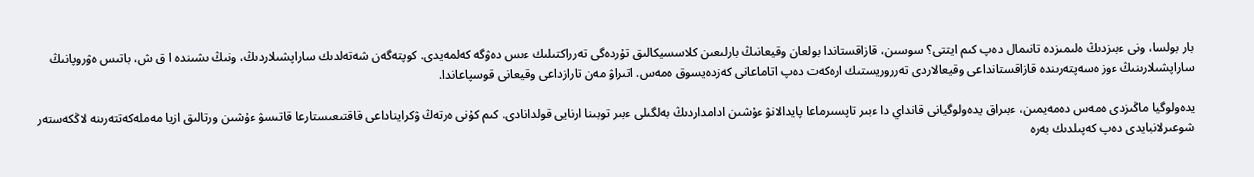بار بولسا، ونى ءبىزدىڭ ەلىمىزدە تانىمال دەپ كىم ايتتى؟ سوسىن، قازاقستاندا بولعان وقيعانىڭ بارلىعىن كلاسسيكالىق تۇردەگى تەرراكتىلىك ءىس دەۋگە كەلمەيدى. كوپتەگەن شەتەلدىك ساراپشىلاردىڭ، ونىڭ ىشىندە ا ق ش، باتىس ەۋروپانىڭ ساراپشىلارىنىڭ ءوز ەسەپتەرىندە قازاقستانداعى وقيعالاردى تەرروريستىك ارەكەت دەپ اتاماعانى كەزدەيسوق ەمەس. اتىراۋ مەن تارازداعى وقيعانى قوسپاعاندا.

يدەولوگيا ماڭىزدى ەمەس دەمەيمىن، ءبىراق يدەولوگيانى قانداي دا ءبىر تاپسىرماعا پايدالانۋ ءۇشىن ادامداردىڭ بەلگىلى ءبىر توبىنا ارنايى قولدانادى. كىم كۇنى ەرتەڭ ۋكرايناداعى قاقتىعىستارعا قاتىسۋ ءۇشىن ورتالىق ازيا مەملەكەتتەرىنە لاڭكەستەر شوعىرلانبايدى دەپ كەپىلدىك بەرە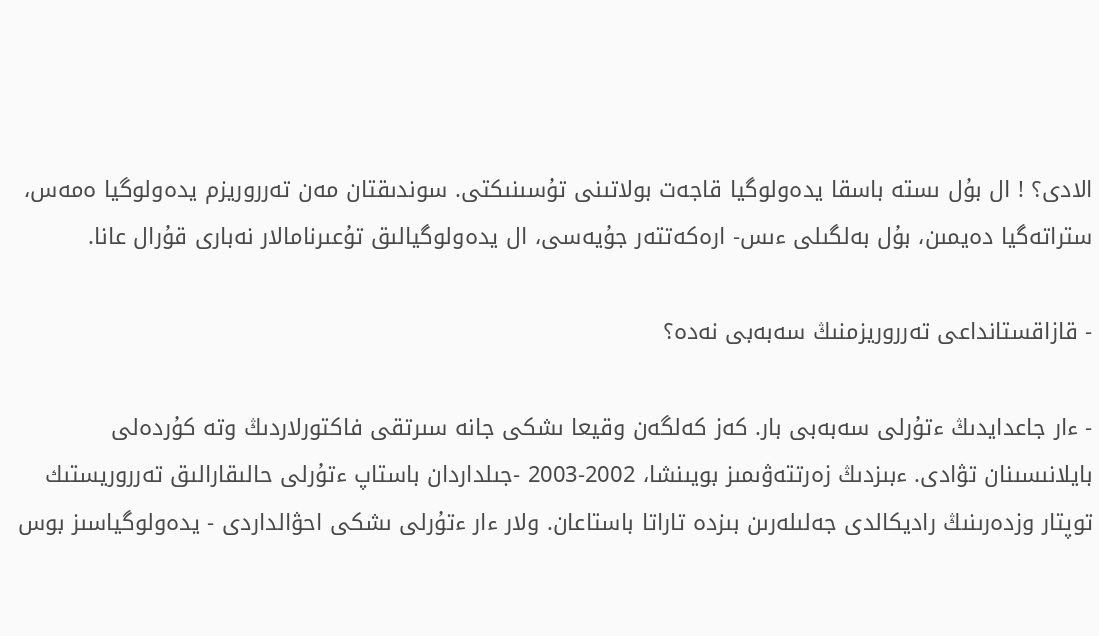الادى؟ ! ال بۇل ىستە باسقا يدەولوگيا قاجەت بولاتىنى تۇسىنىكتى. سوندىقتان مەن تەرروريزم يدەولوگيا ەمەس، ستراتەگيا دەيمىن، بۇل بەلگىلى ءىس- ارەكەتتەر جۇيەسى، ال يدەولوگيالىق تۇعىرنامالار نەبارى قۇرال عانا.

- قازاقستانداعى تەرروريزمنىڭ سەبەبى نەدە؟

- ءار جاعدايدىڭ ءتۇرلى سەبەبى بار. كەز كەلگەن وقيعا ىشكى جانە سىرتقى فاكتورلاردىڭ وتە كۇردەلى بايلانىسىنان تۋادى. ءبىزدىڭ زەرتتەۋىمىز بويىنشا، 2002-2003 -جىلداردان باستاپ ءتۇرلى حالىقارالىق تەرروريستىك توپتار وزدەرىنىڭ راديكالدى جەلىلەرىن بىزدە تاراتا باستاعان. ولار ءار ءتۇرلى ىشكى احۋالداردى - يدەولوگياسىز بوس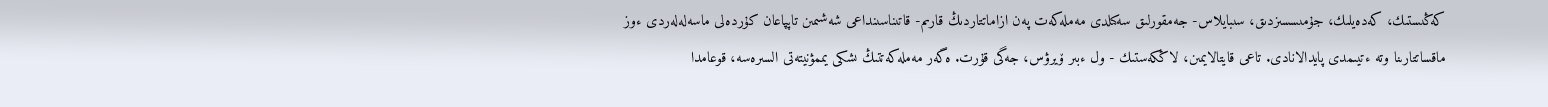كەڭىستىك، كەدەيلىك، جۇمىسسىزدىق، سىبايلاس- جەمقورلىق سەكىلدى مەملەكەت پەن ازاماتتاردىڭ قارىم- قاتىناسىنداعى شەشىمىن تاپپاعان كۇردەلى ماسەلەلەردى ءوز ماقساتتارىنا وتە ءتيىمدى پايدالانادى. تاعى قايتالايمىن، لاڭكەستىك - ول ءبىر ۆيرۋس، جەگى قۇرت. ەگەر مەملەكەتتىڭ ىشكى يممۋنيتەتى السىرەسە، قوعامدا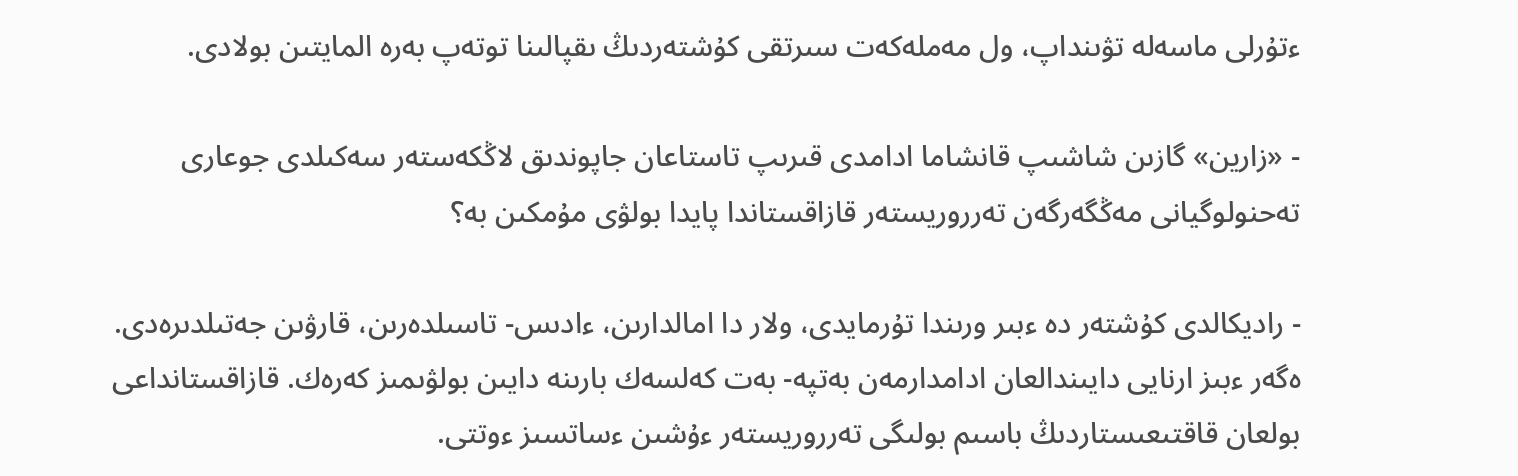ءتۇرلى ماسەلە تۋىنداپ، ول مەملەكەت سىرتقى كۇشتەردىڭ ىقپالىنا توتەپ بەرە المايتىن بولادى.

- «زارين» گازىن شاشىپ قانشاما ادامدى قىرىپ تاستاعان جاپوندىق لاڭكەستەر سەكىلدى جوعارى تەحنولوگيانى مەڭگەرگەن تەرروريستەر قازاقستاندا پايدا بولۋى مۇمكىن بە؟

- راديكالدى كۇشتەر دە ءبىر ورىندا تۇرمايدى، ولار دا امالدارىن، ءادىس- تاسىلدەرىن، قارۋىن جەتىلدىرەدى. ەگەر ءبىز ارنايى دايىندالعان ادامدارمەن بەتپە- بەت كەلسەك بارىنە دايىن بولۋىمىز كەرەك. قازاقستانداعى بولعان قاقتىعىستاردىڭ باسىم بولىگى تەرروريستەر ءۇشىن ءساتسىز ءوتتى.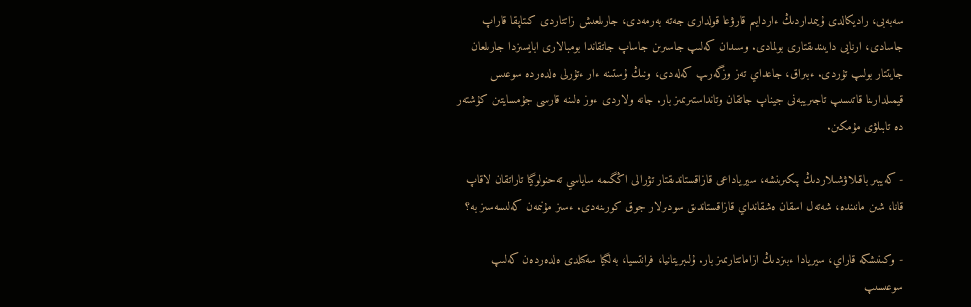سەبەبى، راديكالدى ۇيىمداردىڭ ءاردايىم قارۋعا قولدارى جەتە بەرمەدى، جارىلعىش زاتتاردى كىتاپقا قاراپ جاسادى، ارنايى دايىندىقتارى بولمادى. وسىدان كەلىپ جاسىرىن جاساپ جاتقاندا بومبالارى ابايسىزدا جارىلعان جايتتار بولىپ تۇردى. ءبىراق، جاعداي تەز وزگەرىپ كەلەدى، ونىڭ ۇستىنە ءار ءتۇرلى ەلدەردە سوعىس قيمىلدارىنا قاتىسىپ تاجىريبەنى جيناپ جاتقان وتانداستىرىمىز بار. جانە ولاردى ءوز ەلىنە قارسى جۇمسايتىن كۇشتەر دە تابىلۋى مۇمكىن.

- كەيبىر باقىلاۋشىلاردىڭ پىكىرىنشە، سيرياداعى قازاقستاندىقتار تۋرالى اڭگىمە ساياسي تەحنولوگيا تاراتقان لاقاپ قانا، شىن مانىندە، شەتەل اسقان ەشقانداي قازاقستاندىق سودىرلار جوق كورىنەدى. ءسىز مۇنىمەن كەلىسەسىز بە؟

- وكىنىشكە قاراي، سيريادا ءبىزدىڭ ازاماتتارىمىز بار. ۇلىبريتانيا، فرانتسيا، بەلگيا سەكىلدى ەلدەردەن كەلىپ سوعىسىپ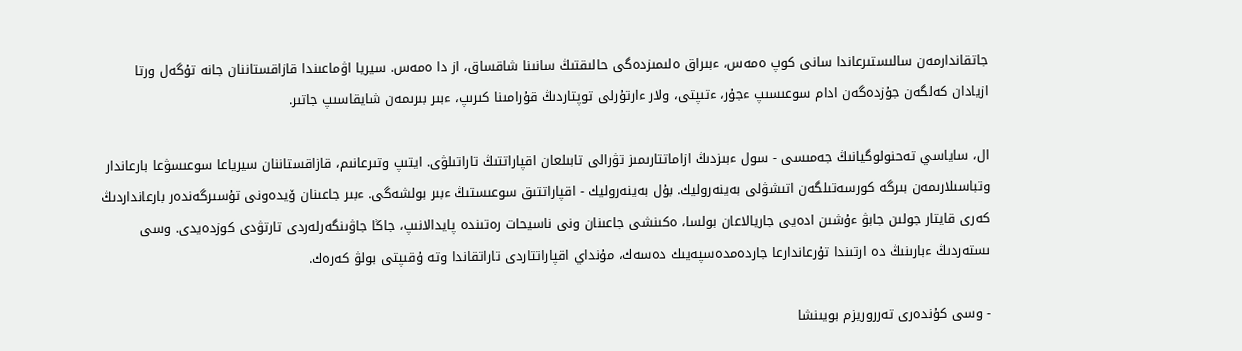جاتقاندارمەن سالىستىرعاندا سانى كوپ ەمەس، ءبىراق ەلىمىزدەگى حالىقتىڭ سانىنا شاقساق، از دا ەمەس. سيريا اۋماعىندا قازاقستاننان جانە تۇگەل ورتا ازيادان كەلگەن جۇزدەگەن ادام سوعىسىپ ءجۇر، ءتىپتى، ولار ءارتۇرلى توپتاردىڭ قۇرامىنا كىرىپ، ءبىر بىرىمەن شايقاسىپ جاتىر.

ال، ساياسي تەحنولوگيانىڭ جەمىسى - سول ءبىزدىڭ ازاماتتارىمىز تۋرالى تابىلعان اقپاراتتىڭ تاراتىلۋى. ايتىپ وتىرعانىم، قازاقستاننان سيرياعا سوعىسۋعا بارعاندار وتباسىلارىمەن بىرگە كورسەتىلگەن اتىشۋلى بەينەروليك. بۇل بەينەروليك - اقپاراتتىق سوعىستىڭ ءبىر بولشەگى. ءبىر جاعىنان ۆيدەونى تۇسىرگەندەر بارعانداردىڭ كەرى قايتار جولىن جابۋ ءۇشىن ادەيى جاريالاعان بولسا، ەكىنشى جاعىنان ونى ناسيحات رەتىندە پايدالانىپ، جاڭا جاۋىنگەرلەردى تارتۋدى كوزدەيدى. وسى ىستەردىڭ ءبارىنىڭ دە ارتىندا تۇرعاندارعا جاردەمدەسپەيىك دەسەك، مۇنداي اقپاراتتاردى تاراتقاندا وتە ۇقىپتى بولۋ كەرەك.

- وسى كۇندەرى تەرروريزم بويىنشا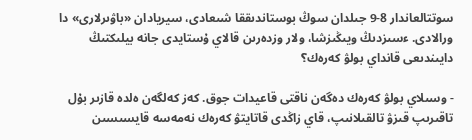سوتتالعاندار 8-9 جىلدان سوڭ بوستاندىققا شىعادى، سيريادان «باۋىرلارى» دا ورالادى. ءسىزدىڭ ويىڭىزشا، ولار وزدەرىن قالاي ۇستايدى جانە بيلىكتىڭ دايىندىعى قانداي بولۋ كەرەك؟

- وسىلاي بولۋ كەرەك دەگەن ناقتى قاعيدات جوق. كەز كەلگەن ەلدە قازىر بۇل تاقىرىپ قىزۋ تالقىلانىپ، قاي زاڭدى قاتايتۋ كەرەك نەمەسە قايسىسىن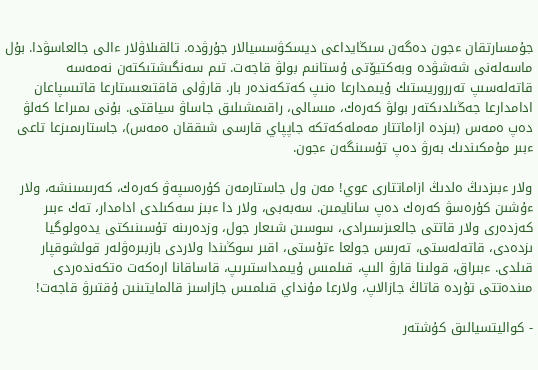جۇمسارتقان ءجون دەگەن سىڭايداعى ديسكۋسسيالار جۇرۋدە. تالقىلاۋلار ءالى جالعاسۋدا. بۇل ماسەلەنى شەشۋدە وبەكتيۆتى ۇستانىم بولۋ قاجەت. تىم سەنگىشتىكتەن نەمەسە قاتەلەسىپ تەرروريستىك ۇيىمدارعا ەنىپ كەتكەندەر بار. قارۋلى قاقتىعىستارعا قاتىسپاعان ادامدارعا جەڭىلدىكتەر بولۋ كەرەك، مىسالى، راقىمشىلىق جاساۋ سياقتى. بۇنى ىمىراعا كەلۋ دەپ ەمەس (بىزدە ازاماتتار مەملەكەتكە جاپپاي قارسى شىققان ەمەس)، جاستارىمىزعا تاعى ءبىر مۇمكىندىك بەرۋ دەپ تۇسىنگەن ءجون.

ولار ءبىزدىڭ ەلدىڭ ازاماتتارى عوي! مەن ول جاستارمەن كۇرەسپەۋ كەرەك، كەرىسىنشە، ولار ءۇشىن كۇرەسۋ كەرەك دەپ سانايمىن. سەبەبى، ولار دا ءبىز سەكىلدى ادامدار، تەك ءبىر كەزدەرى ولار قاتتى جالعىزسىرادى، سوسىن شىعار جول، وزدەرىنە تۇسىنىكتى يدەولوگيا ىزدەدى، قاتەلەستى، تەرىس جولعا ءتۇستى، اقىر سوڭىندا ولاردى بازبىرەۋلەر قولشوقپار قىلدى. ءبىراق، قولىنا قارۋ الىپ، قىلمىس ۇيىمداستىرىپ، قاساقانا ارەكەت ەتكەندەردى مىندەتتى تۇردە قاتاڭ جازالاپ، ولارعا مۇنداي قىلمىس جازاسىز قالمايتىنىن ۇقتىرۋ قاجەت!

- كواليتسيالىق كۇشتەر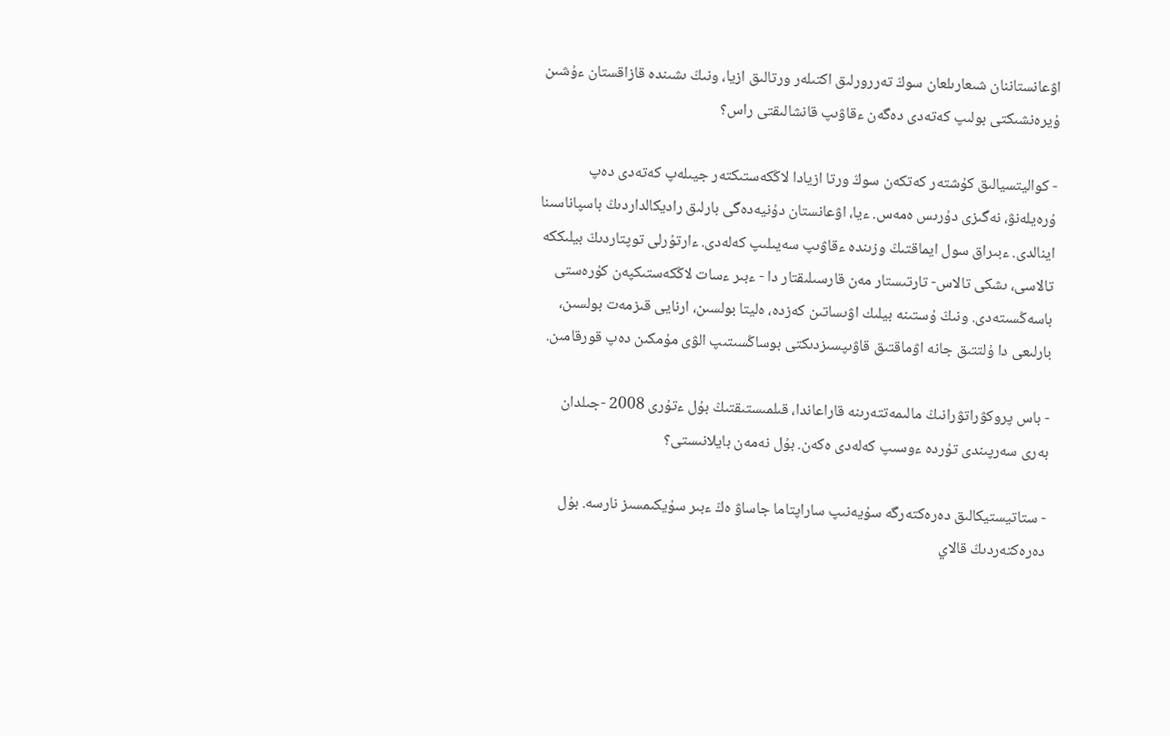اۋعانستاننان شىعارىلعان سوڭ تەررورلىق اكتىلەر ورتالىق ازيا، ونىڭ ىشىندە قازاقستان ءۇشىن ۇيرەنشىكتى بولىپ كەتەدى دەگەن ءقاۋىپ قانشالىقتى راس؟

- كواليتسيالىق كۇشتەر كەتكەن سوڭ ورتا ازيادا لاڭكەستىكتەر جيىلەپ كەتەدى دەپ ۇرەيلەنۋ، نەگىزى دۇرىس ەمەس. ءيا، اۋعانستان دۇنيەدەگى بارلىق راديكالداردىڭ باسپاناسىنا اينالدى. ءبىراق سول ايماقتىڭ وزىندە ءقاۋىپ سەيىلىپ كەلەدى. ءارتۇرلى توپتاردىڭ بيلىككە تالاسى، ىشكى تالاس- تارتىستار مەن قارسىلىقتار دا - ءبىر ءسات لاڭكەستىكپەن كۇرەستى باسەڭسىتەدى. ونىڭ ۇستىنە بيلىك اۋىساتىن كەزدە، ەليتا بولسىن، ارنايى قىزمەت بولسىن، بارلىعى دا ۇلتتىق جانە اۋماقتىق قاۋىپسىزدىكتى بوساڭسىتىپ الۋى مۇمكىن دەپ قورقامىن.

- باس پروكۋراتۋرانىڭ مالىمەتتەرىنە قاراعاندا، قىلمىستىقتىڭ بۇل ءتۇرى 2008 -جىلدان بەرى سەرپىندى تۇردە ءوسىپ كەلەدى ەكەن. بۇل نەمەن بايلانىستى؟

- ستاتيستيكالىق دەرەكتەرگە سۇيەنىپ ساراپتاما جاساۋ ەڭ ءبىر سۇيكىمسىز نارسە. بۇل دەرەكتەردىڭ قالاي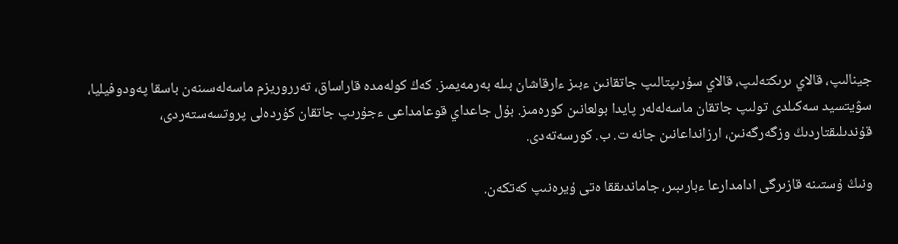جينالىپ، قالاي ىرىكتەلىپ، قالاي سۇرىپتالىپ جاتقانىن ءبىز ءارقاشان بىلە بەرمەيمىز. كەڭ كولەمدە قاراساق، تەرروريزم ماسەلەسىنەن باسقا پەودوفيليا، سۋيتسيد سەكىلدى تولىپ جاتقان ماسەلەلەر پايدا بولعانىن كورەمىز. بۇل جاعداي قوعامداعى ءجۇرىپ جاتقان كۇردەلى پروتسەستەردى، قۇندىلىقتاردىڭ وزگەرگەنىن، ارزانداعانىن جانە ت. ب. كورسەتەدى.

ونىڭ ۇستىنە قازىرگى ادامدارعا ءبارىبىر، جاماندىققا ەتى ۇيرەنىپ كەتكەن.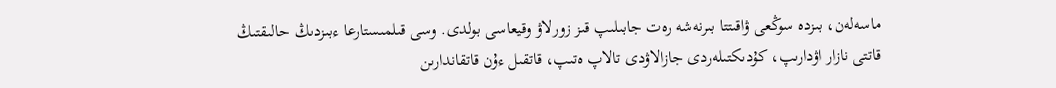ماسەلەن، بىزدە سوڭعى ۋاقىتتا بىرنەشە رەت جابىلىپ قىز زورلاۋ وقيعاسى بولدى. وسى قىلمىستارعا ءبىزدىڭ حالىقتىڭ قاتتى نازار اۋدارىپ، كۇدىكتىلەردى جازالاۋدى تالاپ ەتىپ، قاتقىل ءۇن قاتقاندارىن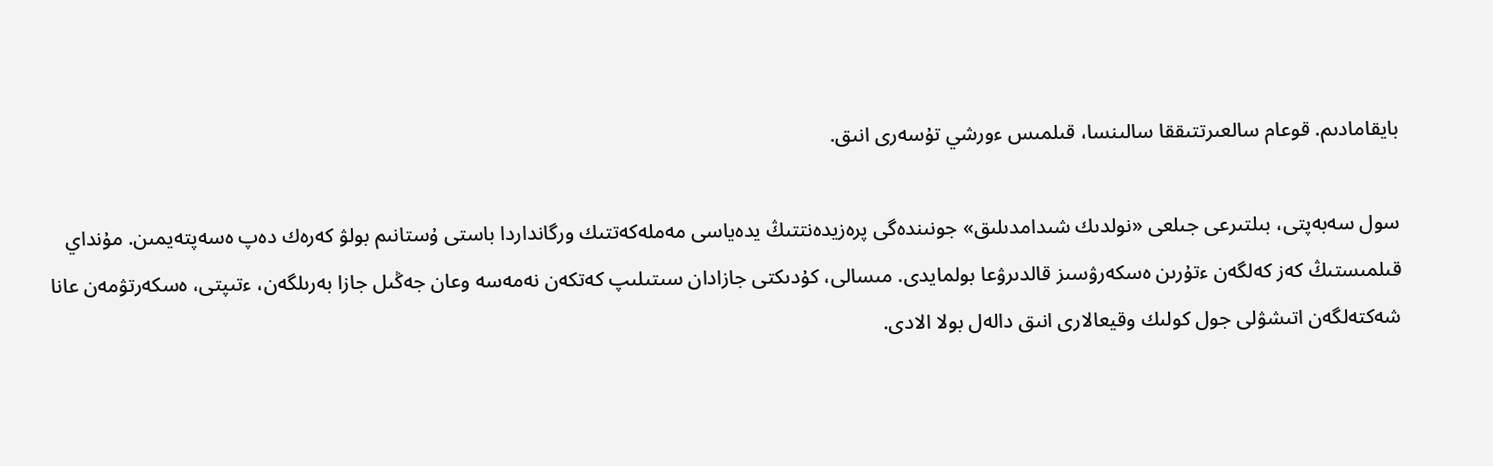بايقامادىم. قوعام سالعىرتتىققا سالىنسا، قىلمىس ءورشي تۇسەرى انىق.

سول سەبەپتى، بىلتىرعى جىلعى «نولدىك شىدامدىلىق» جونىندەگى پرەزيدەنتتىڭ يدەياسى مەملەكەتتىك ورگانداردا باستى ۇستانىم بولۋ كەرەك دەپ ەسەپتەيمىن. مۇنداي قىلمىستىڭ كەز كەلگەن ءتۇرىن ەسكەرۋسىز قالدىرۋعا بولمايدى. مىسالى، كۇدىكتى جازادان سىتىلىپ كەتكەن نەمەسە وعان جەڭىل جازا بەرىلگەن، ءتىپتى، ەسكەرتۋمەن عانا شەكتەلگەن اتىشۋلى جول كولىك وقيعالارى انىق دالەل بولا الادى.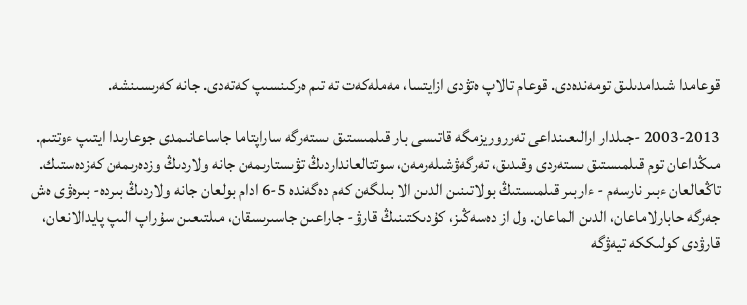قوعامدا شىدامدىلىق تومەندەدى. قوعام تالاپ ەتۋدى ازايتسا، مەملەكەت تە تىم ەركىنسىپ كەتەدى. جانە كەرىسىنشە.

2003-2013 -جىلدار ارالىعىنداعى تەرروريزمگە قاتىسى بار قىلمىستىق ىستەرگە ساراپتاما جاساعانىمدى جوعارىدا ايتىپ ءوتتىم. مىڭداعان توم قىلمىستىق ىستەردى وقىدىق، تەرگەۋشىلەرمەن، سوتتالعانداردىڭ تۋىستارىمەن جانە ولاردىڭ وزدەرىمەن كەزدەستىك. تاڭعالعان ءبىر نارسەم - ءاربىر قىلمىستىڭ بولاتىنىن الدىن الا بىلگەن كەم دەگەندە 5-6 ادام بولعان جانە ولاردىڭ بىردە- بىرەۋى ەش جەرگە حابارلاماعان، الدىن الماعان. ول از دەسەڭىز، كۇدىكتىنىڭ قارۋ- جاراعىن جاسىرىسقان، مىلتىعىن سۇراپ الىپ پايدالانعان، قارۋدى كولىككە تيەۋگە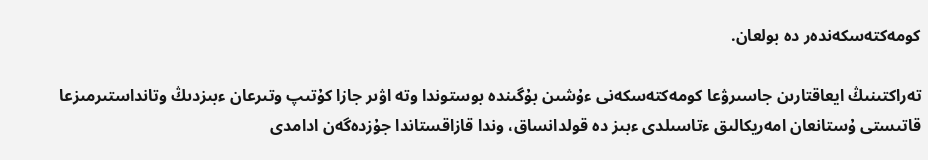كومەكتەسكەندەر دە بولعان.

تەراكتىنىڭ ايعاقتارىن جاسىرۋعا كومەكتەسكەنى ءۇشىن بۇگىندە بوستوندا وتە اۋىر جازا كۇتىپ وتىرعان ءبىزدىڭ وتانداستىرمىزعا قاتىستى ۇستانعان امەريكالىق ءتاسىلدى ءبىز دە قولدانساق، وندا قازاقستاندا جۇزدەگەن ادامدى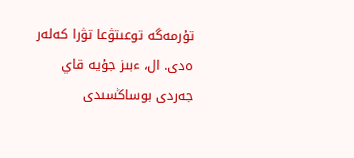تۇرمەگە توعىتۋعا تۋرا كەلەر ەدى. ال، ءبىز جۇيە قاي جەردى بوساڭسىدى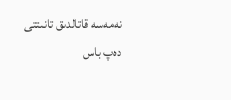نەمەسە قاتالدىق تانىتتى دەپ باس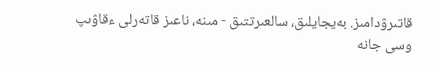قاتىرۋدامىز. بەيجايلىق، سالعىرتتىق - مىنە، ناعىز قاتەرلى ءقاۋىپ وسى جانە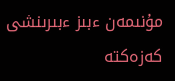مۇنىمەن ءبىز ءبىرىنشى كەزەكتە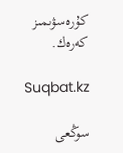كۇرەسۋىمىز كەرەك.

Suqbat.kz

سوڭعى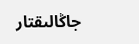جاڭالىقتار